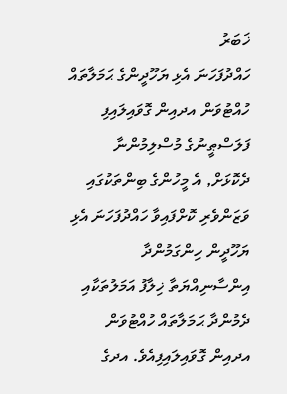ޚަބަރު
ހައްދުފަހަނަ އެޅި ޔަހޫދީންގެ ޙަމަލާތައް ހުއްޓުވަން އދއިން ގޮވައިލައިފި
ފަލަސްޠީނުގެ މުސްލިމުންނާ ދެކޮޅަށް, އެ މީހުންގެ ބިންތަކުގައި ވަޒަންވެރި ކޮށްފައިވާ ހައްދުފަހަނަ އެޅި ޔަހޫދީން ހިންގަމުންދާ އިންސާނިއްޔަތާ ޚިލާފު އަމަލުތަކާއި ދެމުންދާ ޙަމަލާތައް ހުއްޓުވަން އދއިން ގޮވައިލައިފިއެވެ. އދގެ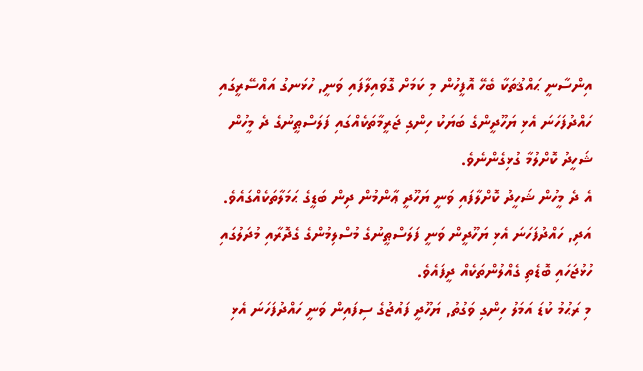އިންސާނީ ޙައްޤުތަކާ ބެހޭ އޮފީހުން މި ކަމަށް ގޮވައިލާފައި ވަނީ, ހުޅަނގު އައްސޭރީގައި ހައްދުފަހަނަ އެޅި ޔަހޫދީންގެ ބަޔަކު ހިންގި ޖަރީމާތަކެއްގައި ފަލަސްޠީނުގެ ދެ މީހުން ޝަހީދު ކޮށްލުމާ ގުޅިގެންނެވެ.
އެ ދެ މީހުން ޝަހީދު ކޮށްލާފައި ވަނީ ޔަހޫދީ ޢާންމުން ދިން ބަޑީގެ ޙަމަލާތަކެއްގައެވެ. އަދި, ހައްދުފަހަނަ އެޅި ޔަހޫދީން ވަނީ ފަލަސްޠީނުގެ މުސްލިމުންގެ ގެދޮރާއި މުދަލުގައި ހުޅުޖަހައި ބޮޑެތި ގެއްލުންތަކެއް ދީފައެވެ.
މި ރަޙުމު ކުޑަ އަމަލު ހިންގި ވަގުތު, ޔަހޫދީ ފައުޖުގެ ސިފައިން ވަނީ ހައްދުފަހަނަ އެޅި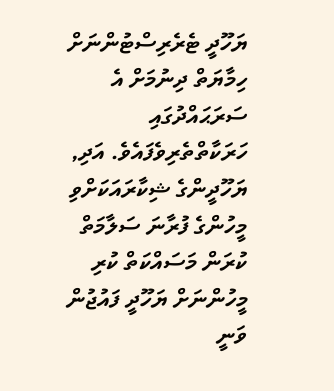ޔަހޫދީ ޓެރެރިސްޓުންނަށް ހިމާޔަތް ދިނުމަށް އެ ސަރަޙައްދުގައި ހަރަކާތްތެރިވެފައެވެ. އަދި, ޔަހޫދީންގެ ޝިކާރައަކަށްވި މީހުންގެ ފުރާނަ ސަލާމަތް ކުރަން މަސައްކަތް ކުރި މީހުންނަށް ޔަހޫދީ ފައުޖުން ވަނީ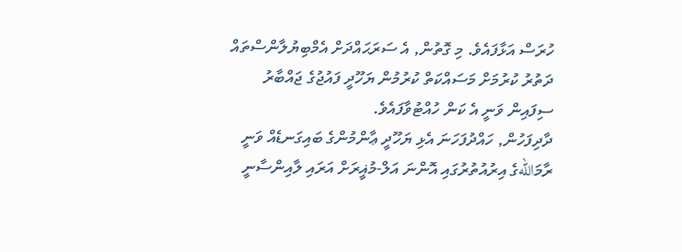ހުރަސް އަޅާފައެވެ. މި ގޮތުން, އެ ސަރަޙައްދަށް އެމްބިޔުލާންސްތައް ދަތުރު ކުރުމަށް މަސައްކަތް ކުރުމުން ޔަހޫދީ ފައުޖުގެ ޖައްބާރު ސިފައިން ވަނީ އެ ކަން ހުއްޓުވާފައެވެ.
ދާދިފަހުން, ހައްދުފަހަނަ އެޅި ޔަހޫދީ ޢާންމުންގެ ބައިގަނޑެއް ވަނީ ރާމަاللهގެ އިރުއުތުރުގައި އޮންނަ އަލް-މުޣީރަށް އަރައި ލާއިންސާނީ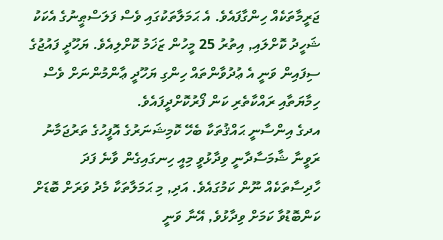ޖަރީމާތަކެއް ހިންގާފައެވެ. އެ ޙަމަލާތަކުގައި ވެސް ފަލަސްޠީނުގެ އެކަކު ޝަހީދު ކޮށްލައި, އިތުރު 25 މީހުން ޒަޚަމު ކޮށްލިއެވެ. ޔަހޫދީ ފައުޖުގެ ސިފައިން ވަނީ އެ ޢުދުވާންތައް ހިންގި ޔަހޫދީ ޢާންމުންނަށް ވެސް ހިމާޔަތާއި ރައްކާތެރި ކަން ފޯރުކޮށްދީފައެވެ.
އދގެ އިންސާނީ ޙައްޤުތަކާ ބެހޭ ކޮމިޝަނަރުގެ އޮފީހުގެ ތަރުޖަމާނު ރަވީނާ ޝާމަސާދާނީ ވިދާޅުވީ މިއީ ހިނގައިގެން ވާނެ ފަދަ ހާދިސާތަކެއް ނޫން ކަމުގައެވެ. އަދި, މި ޙަމަލާތަކާ މެދު ވަރަށް ބޮޑަށް ކަންބޮޑުވާ ކަމަށް ވިދާޅުވެ, އޭނާ ވަނީ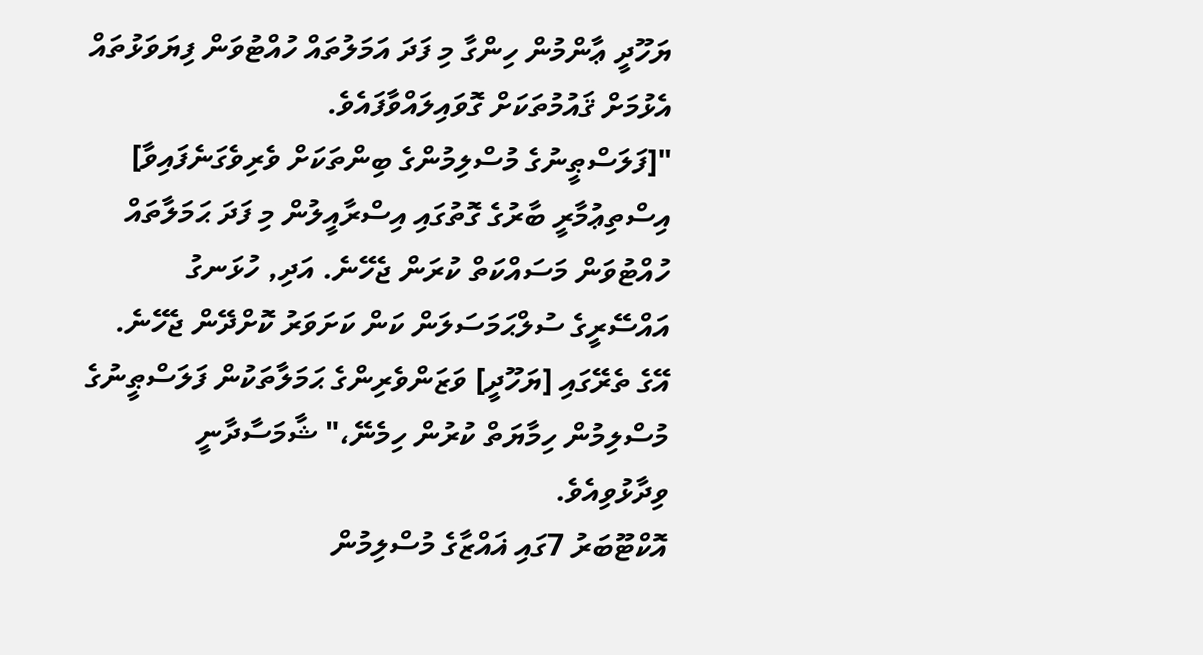ޔަހޫދީ ޢާންމުން ހިންގާ މި ފަދަ އަމަލުތައް ހުއްޓުވަން ފިޔަވަޅުތައް އެޅުމަށް ޤައުމުތަކަށް ގޮވައިލައްވާފައެވެ.
"[ފަލަސްޠީނުގެ މުސްލިމުންގެ ބިންތަކަށް ވެރިވެގަނެފައިވާ] އިސްތިޢުމާރީ ބާރުގެ ގޮތުގައި އިސްރާއީލުން މި ފަދަ ޙަމަލާތައް ހުއްޓުވަން މަސައްކަތް ކުރަން ޖެހޭނެ. އަދި, ހުޅަނގު އައްސޭރީގެ ސުލްޙަމަސަލަން ކަން ކަށަވަރު ކޮށްދޭން ޖެހޭނެ. އޭގެ ތެރޭގައި [ޔަހޫދީ] ވަޒަންވެރިންގެ ޙަމަލާތަކުން ފަލަސްޠީނުގެ މުސްލިމުން ހިމާޔަތް ކުރުން ހިމެނޭ،" ޝާމަސާދާނީ ވިދާޅުވިއެވެ.
އޮކްޓޫބަރު 7ގައި ޣައްޒާގެ މުސްލިމުން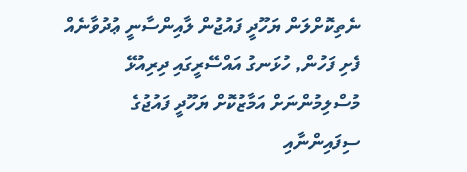ނެތިކޮށްލަން ޔަހޫދީ ފައުޖުން ލާއިންސާނީ ޢުދުވާނެއް ފެށި ފަހުން, ހުޅަނގު އައްސޭރީގައި ދިރިއުޅޭ މުސްލިމުންނަށް އަމާޒުކޮށް ޔަހޫދީ ފައުޖުގެ ސިފައިންނާއި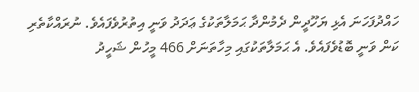ހައްދުފަހަނަ އެޅި ޔަހޫދީން ދެމުންދާ ޙަމަލާތަކުގެ ޢަދަދު ވަނީ އިތުރުވެފައެވެ. ނުރައްކާތެރި ކަން ވަނީ ބޮޑުވެފައެވެ. އެ ޙަމަލާތަކުގައި މިހާތަނަށް 466 މީހުން ޝަހީދު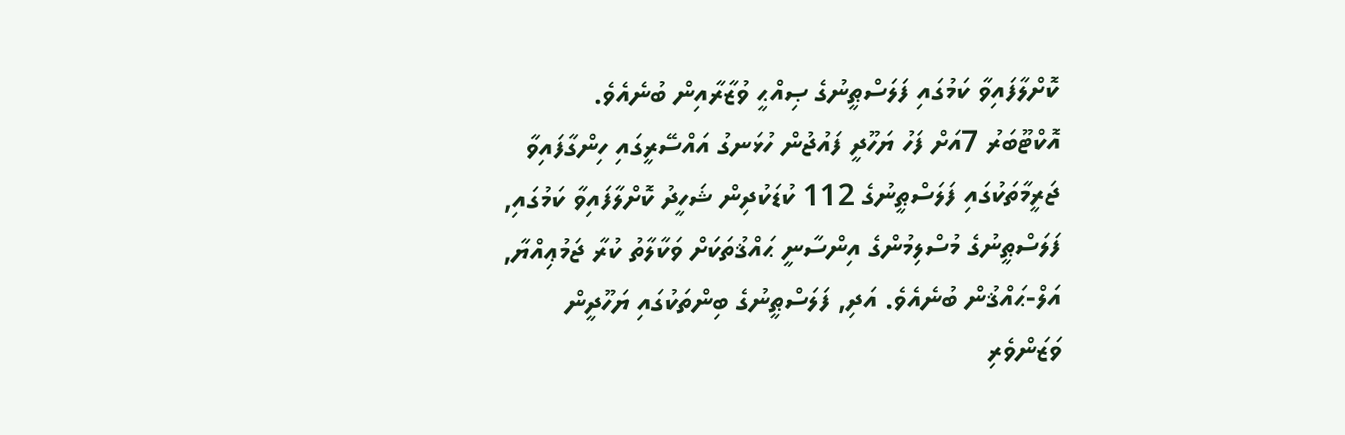ކޮށްލާފައިވާ ކަމުގައި ފަލަސްޠީނުގެ ޞިއްޙީ ވުޒާރާއިން ބުނެއެވެ.
އޮކްޓޫބަރު 7އަށް ފަހު ޔަހޫދީ ފައުޖުން ހުޅަނގު އައްސޭރީގައި ހިންގާފައިވާ ޖަރީމާތަކުގައި ފަލަސްޠީނުގެ 112 ކުޑަކުދިން ޝަހީދު ކޮށްލާފައިވާ ކަމުގައި, ފަލަސްޠީނުގެ މުސްލިމުންގެ އިންސާނީ ޙައްޤުތަކަށް ވަކާލާތު ކުރާ ޖަމުޢިއްޔާ, އަލް-ޙައްޤުން ބުނެއެވެ. އަދި, ފަލަސްޠީނުގެ ބިންތަކުގައި ޔަހޫދީން ވަޒަންވެރި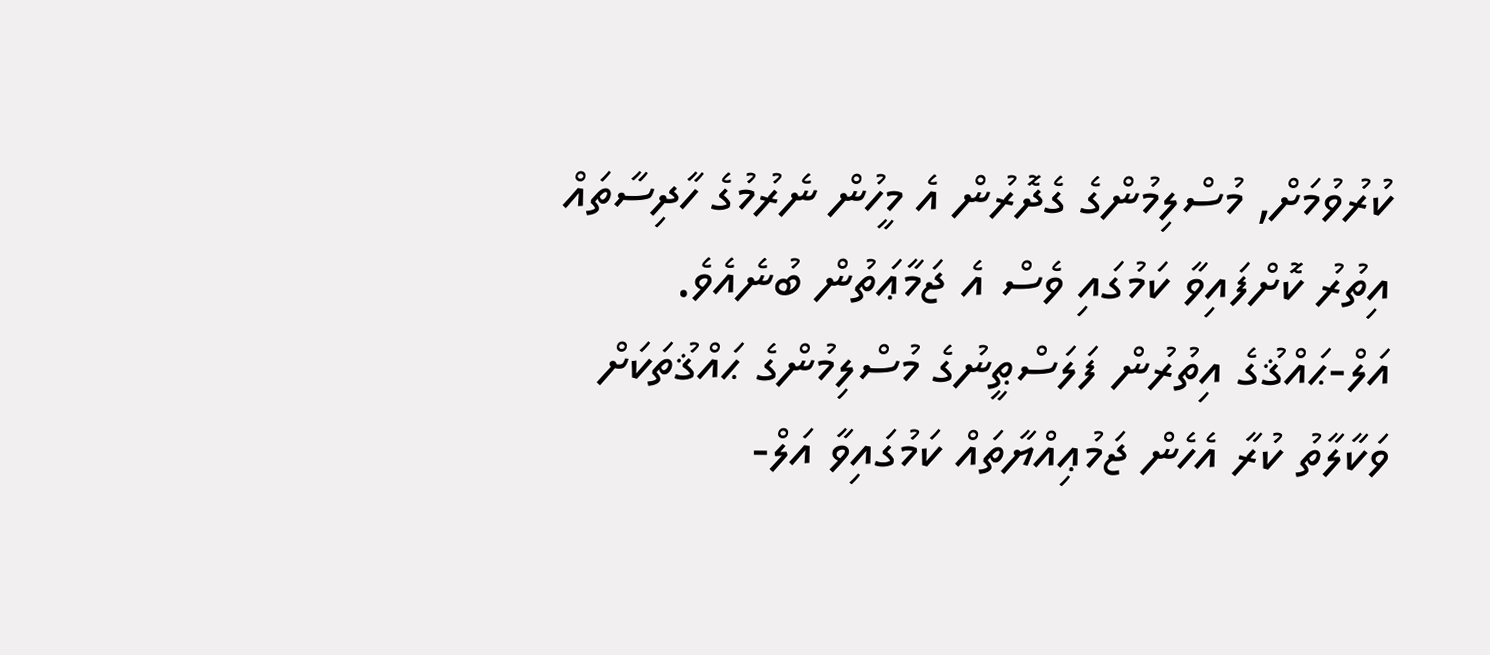ކުރުވުމަށް, މުސްލިމުންގެ ގެދޮރުން އެ މީހުން ނެރުމުގެ ހާދިސާތައް އިތުރު ކޮށްފައިވާ ކަމުގައި ވެސް އެ ޖަމާޢަތުން ބުނެއެވެ.
އަލް-ޙައްޤުގެ އިތުރުން ފަލަސްޠީނުގެ މުސްލިމުންގެ ޙައްޤުތަކަށް ވަކާލާތު ކުރާ އެހެން ޖަމުޢިއްޔާތައް ކަމުގައިވާ އަލް-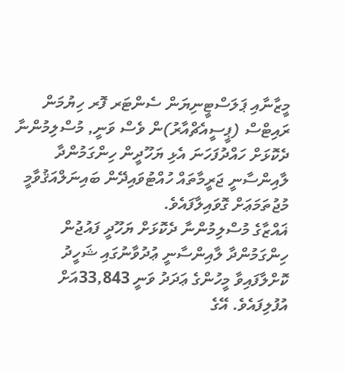މީޒާނާއި ޕަލަސްޓީނިޔަން ސެންޓަރ ފޮރ ހިޔުމަން ރައިޓްސް (ޕީސީއެޗްއާރު)ން ވެސް ވަނީ, މުސްލިމުންނާ ދެކޮޅަށް ހައްދުފަހަނަ އެޅި ޔަހޫދީން ހިންގަމުންދާ ލާއިންސާނީ ޖަރީމާތައް ހުއްޓުވައިދޭން ބައިނަލްއަޤުވާމީ މުޖުތަމަޢަށް ގޮވައިލާފައެވެ.
ޣައްޒާގެ މުސްލިމުންނާ ދެކޮޅަށް ޔަހޫދީ ފައުޖުން ހިންގަމުންދާ ލާއިންސާނީ ޢުދުވާނުގައި ޝަހީދު ކޮށްލާފައިވާ މީހުންގެ ޢަދަދު ވަނީ 33,843އަށް އުފުލިފައެވެ. އޭގެ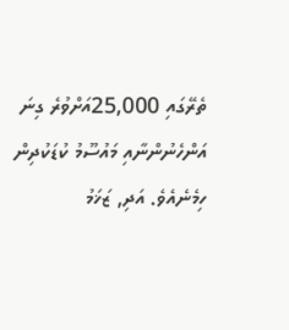ތެރޭގައި 25,000އަށްވުރެ ގިނަ އަންހެނުންނާއި މައުސޫމު ކުޑަކުދިން ހިމެނެއެވެ. އަދި, ޒަޚަމު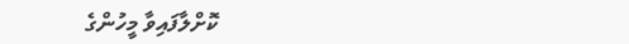ކޮށްލާފައިވާ މީހުންގެ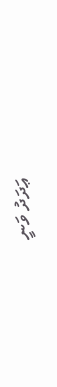ޢަދަދު ވަނީ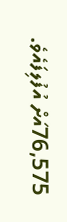76,575އަށް އުފުލިފައެވެ.